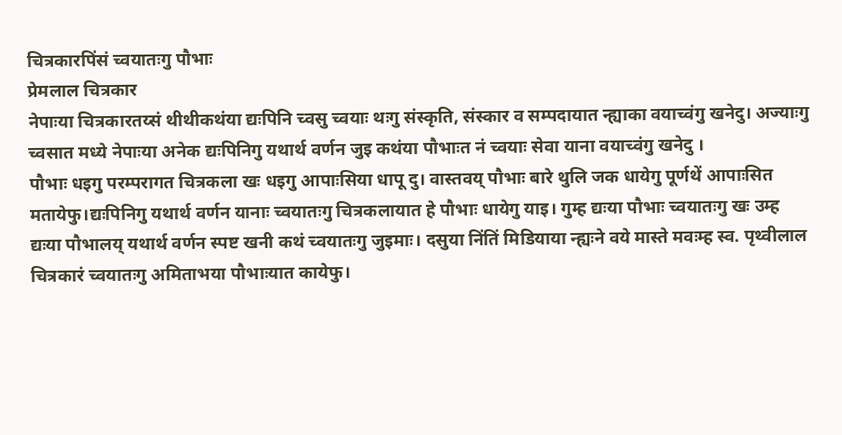चित्रकारपिंसं च्वयातःगु पौभाः
प्रेमलाल चित्रकार
नेपाःया चित्रकारतय्सं थीथीकथंया द्यःपिनि च्वसु च्वयाः थःगु संस्कृति, संस्कार व सम्पदायात न्ह्याका वयाच्वंगु खनेदु। अज्याःगु च्वसात मध्ये नेपाःया अनेक द्यःपिनिगु यथार्थ वर्णन जुइ कथंया पौभाःत नं च्वयाः सेवा याना वयाच्वंगु खनेदु ।
पौभाः धइगु परम्परागत चित्रकला खः धइगु आपाःसिया धापू दु। वास्तवय् पौभाः बारे थुलि जक धायेगु पूर्णथें आपाःसित मतायेफु।द्यःपिनिगु यथार्थ वर्णन यानाः च्वयातःगु चित्रकलायात हे पौभाः धायेगु याइ। गुम्ह द्यःया पौभाः च्वयातःगु खः उम्ह द्यःया पौभालय् यथार्थ वर्णन स्पष्ट खनी कथं च्वयातःगु जुइमाः। दसुया निंतिं मिडियाया न्ह्यःने वये मास्ते मवःम्ह स्व. पृथ्वीलाल चित्रकारं च्वयातःगु अमिताभया पौभाःयात कायेफु।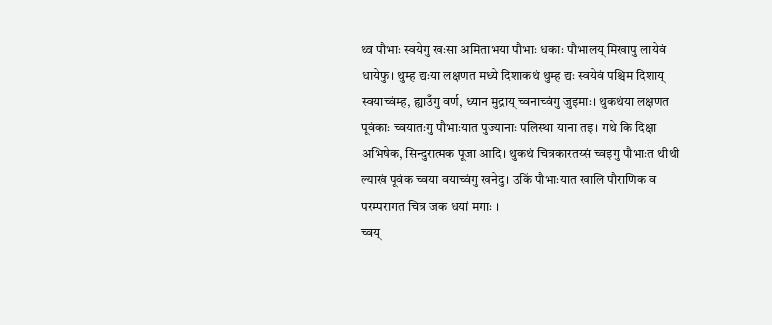थ्व पौभाः स्वयेगु खःसा अमिताभया पौभाः धकाः पौभालय् मिखापु लायेवं धायेफु। थुम्ह द्यःया लक्षणत मध्ये दिशाकथं थुम्ह द्यः स्वयेवं पश्चिम दिशाय् स्वयाच्वंम्ह, ह्याउँगु वर्ण, ध्यान मुद्राय् च्वनाच्वंगु जुइमाः। थुकथंया लक्षणत पूवंकाः च्वयातःगु पौभाःयात पुज्यानाः पलिस्था याना तइ। गथे कि दिक्षा अभिषेक, सिन्दुरात्मक पूजा आदि। थुकथं चित्रकारतय्सं च्वइगु पौभाःत थीथी ल्याखं पूवंक च्वया वयाच्वंगु खनेदु। उकिं पौभाःयात खालि पौराणिक व परम्परागत चित्र जक धयां मगाः ।
च्वय्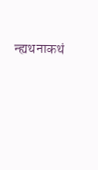न्ह्यथनाकथं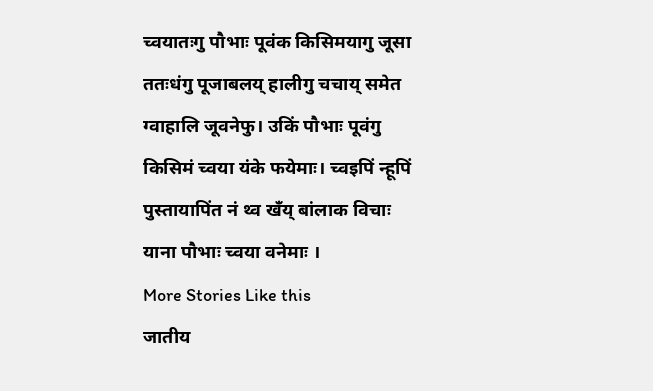च्वयातःगु पौभाः पूवंक किसिमयागु जूसा ततःधंगु पूजाबलय् हालीगु चचाय् समेत ग्वाहालि जूवनेफु। उकिं पौभाः पूवंगु किसिमं च्वया यंके फयेमाः। च्वइपिं न्हूपिं पुस्तायापिंत नं थ्व खँय् बांलाक विचाः याना पौभाः च्वया वनेमाः ।
More Stories Like this
जातीय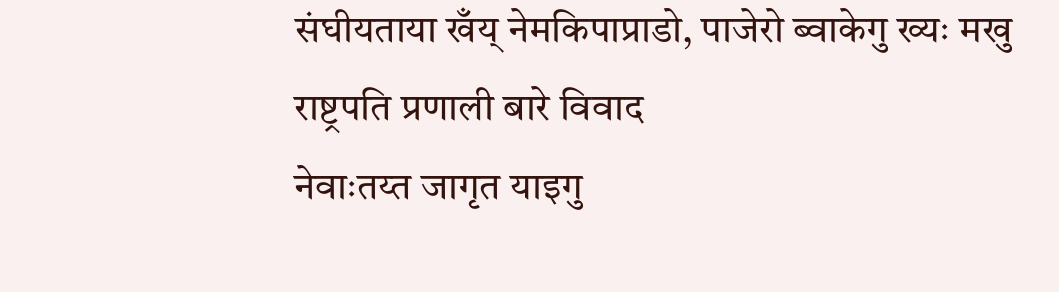संघीयताया खँय् नेमकिपाप्राडो, पाजेरो ब्वाकेगु ख्यः मखु
राष्ट्रपति प्रणाली बारे विवाद
नेवाःतय्त जागृत याइगु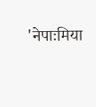'नेपाःमिया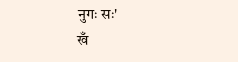नुगः सः'
खँ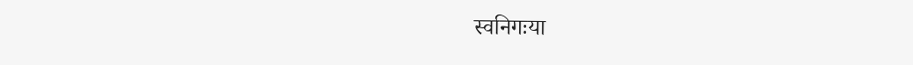स्वनिगःया